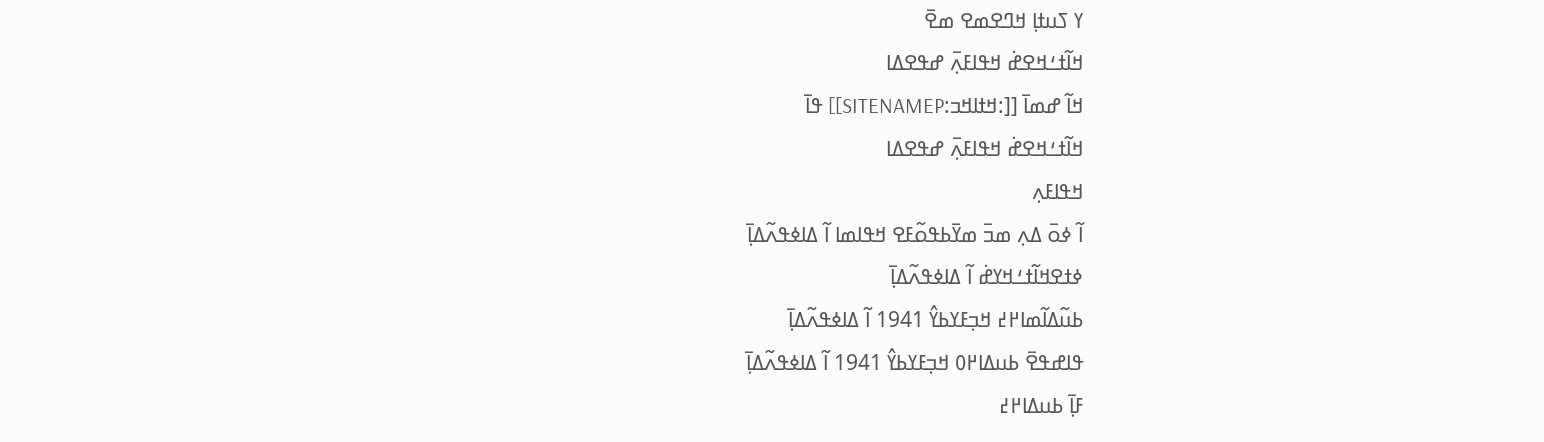ߌ ߖߎߙߊ߲ ߞߣߐߘߐ ߘߐ߫
ߞߊ߬ߙߑߞߐߝ߭ ߞߟߊߓߍ߲߫ ߝߟߐߡߊ
ߞߊ߬ ߝߘߊ߫ [[:ߞߙߊߞߏ:SITENAMEP]] ߟߊ߫
ߞߊ߬ߙߑߞߐߝ߭ ߞߟߊߓߍ߲߫ ߝߟߐߡߊ
ߞߟߊߓߍ߲
ߊ߬ ߦߋ߫ ߡߍ߲ ߘߏ߫ ߘߌ߫ߕߟߋ߬ߓߐ ߞߟߊߘߊ ߊ߬ ߡߊߦߟߍ߬ߡߊ߲߫
ߦߙߐߞߊ߬ߙߑߞߌߝ߭ ߊ߬ ߡߊߦߟߍ߬ߡߊ߲߫
ߕߎ߬ߡߊ߬ߘߊ߂߄ ߞߏ߲ߓߌߕߌ߮ 1941 ߊ߬ ߡߊߦߟߍ߬ߡߊ߲߫
ߟߊߝߟߐ߫ ߕߎߡߊ߂߀ ߞߏ߲ߓߌߕߌ߮ 1941 ߊ߬ ߡߊߦߟߍ߬ߡߊ߲߫
ߓߊ߲߫ ߕߎߡߊ߂߄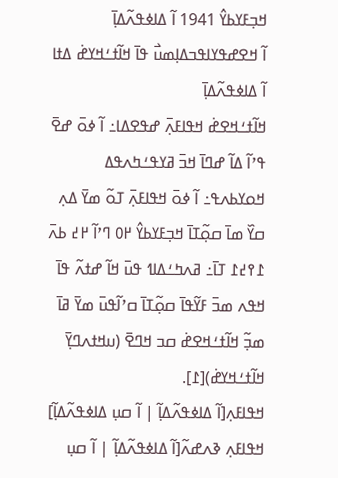ߞߏ߲ߓߌߕߌ߮ 1941 ߊ߬ ߡߊߦߟߍ߬ߡߊ߲߫
ߊ߬ ߞߐߝߟߌߊߟߏߡߊ߲ߘߎ߯ ߟߊ߫ ߞߊ߬ߙߑߞߌߝ߭ ߡߙߊ ߊ߬ ߡߊߦߟߍ߬ߡߊ߲߫
ߞߊ߬ߙߑߞߐߝ߭ ߞߟߊߓߍ߲߫ ߝߟߐߡߊ߸ ߊ߬ ߦߋ߫ ߝߐ߫ ߟߴߊ߬ ߡߊ߬ ߝߣߊ߫ ߞߏ߫ ߥߌߟߑߤߍߟߡ ߞߋߌߕߍߟ߸ ߊ߬ ߦߋ߫ ߞߟߊߓߍ߲߫ ߠߋ߬ ߘߌ߫ ߡߍ߲ ߛߌ߰ ߘߊ߫ ߛߋ߲߬ߠߊ߫ ߞߏ߲ߓߌߕߌ߮ ߂߀ ߣߴߊ߬ ߂߄ ߕߍ߫ ߁߉߄߁ ߠߊ߫߸ ߥߍߤߑߡߊߗ ߟߎ߫ ߞߊ߬ ߝߙߍ߬ ߟߊ߫ ߞߟߍ ߘߏ߫ ߓߌ߬ߟߊ߫ ߛߋ߲߬ߠߊ߫ ߛߴߊ߬ߟߎ߫ ߘߌ߫ ߥߊ߫ ߘߏ߲߬ ߞߊ߬ߙߑߞߐߝ߭ ߛߏ ߞߣߐ߫ (ߎߞߙߍߣߌ߲߫ ߞߊ߬ߙߑߞߌߝ߭)[߁].
ߞߟߊߓߍ߲[ߊ߬ ߡߊߦߟߍ߬ߡߊ߲߬ | ߊ߬ ߛߎ߲ ߡߊߦߟߍ߬ߡߊ߲߬]
ߞߟߊߓߍ߲ ߢߍߝߍ߬[ߊ߬ ߡߊߦߟߍ߬ߡߊ߲߬ | ߊ߬ ߛߎ߲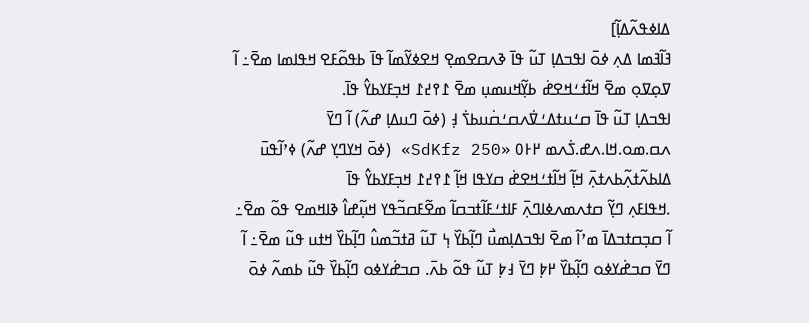ߡߊߦߟߍ߬ߡߊ߲߬]
ߔߊ߬ߔߘߊ ߡߍ߲ ߦߋ߫ ߊߟߏߡߊ߲ ߠߎ߬ ߟߊ߫ ߢߍߛߐߘߐ߲ ߞߐߦߌ߬ߘߊ߬ ߟߊ߫ ߕߟߋ߬ߓߐ ߞߟߊߘߊ ߘߐ߫߸ ߊ߬ ߜߋ߲ߜߋ߲ ߘߐ߫ ߞߊ߬ߙߑߞߐߝ߭ ߕߌ߲߬ߞߎߘߎ߲ ߘߐ߫ ߁߉߄߁ ߞߏ߲ߓߌߕߌ߮ ߟߊ߫.
ߊߟߏߡߊ߲ ߠߎ߬ ߟߊ߫ ߛߑߎߙߡߑߜ߭ߍߛߑߛ߭ߎߕߖ߭ ߃߲ (ߦߋ߫ ߣߎߡߊ߲ ߝߍ߬) ߊ߬ ߣߌ߫ ߍߛ.ߘߋ.ߞߊ.ߍߝ.ߖ߭ߍߘ ߂߅߀ «SdKfz 250» (ߦߋ߫ ߞߌߣߌ߲ ߝߍ߬) ߦߴߊ߬ߟߎ߫ ߡߊߕߍ߬ߙߍ߲߬ߕߍߙߍ߲߫ ߞߊ߲߬ ߞߊ߬ߙߑߞߐߝ߭ ߛߌߟߊ ߞߊ߲߬ ߁߉߄߁ ߞߏ߲ߓߌߕߌ߮ ߟߊ߫
.ߞߟߊߓߍ߲ ߣߌ߲߬ ߛߙߍߘߍߦߊߣߍ߲߫ ߓߊߙߑߓߊ߬ߙߏߛߊ߬ ߘߐ߬ߓߛߏ߬ߟߌ ߞߎ߲߬ߝߊ߮ ߢߊߞߘߐ ߟߋ߬ ߘߐ߫߸ ߊ߬ ߛߏ߲ߛߙߏߡߊ߫ ߘߴߊ߬ ߘߐ߫ ߊߟߏߡߊ߲ߘߎ߯ ߣߊ߲߬ߕߌ߰ ߆߲ ߠߎ߬ ߥߙߏ߬ߘߎ߮ ߣߊ߲߬ߕߌ߰ ߞߙߎ ߟߎ߬ ߘߐ߫߸ ߊ߬ ߣߌ߫ ߛߏߝ߭ߌߦߋ ߣߊ߲߬ߕߌ߰ ߂߈߲ ߣߌ߫ ߃߈߲ ߠߎ߬ ߟߋ߬ ߕߍ߫. ߛߏߝ߭ߌߦߋ ߣߊ߲߬ߕߌ߰ ߟߎ߬ ߕߘߍ߬ ߦߋ߫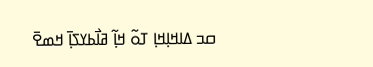ߛߏ ߡߊߞߊ߲ߞߊ߲ ߠߋ߬ ߞߊ߲߬ ߥߊ߯ߕߌߖߊ߲߫ ߞߘߐ߫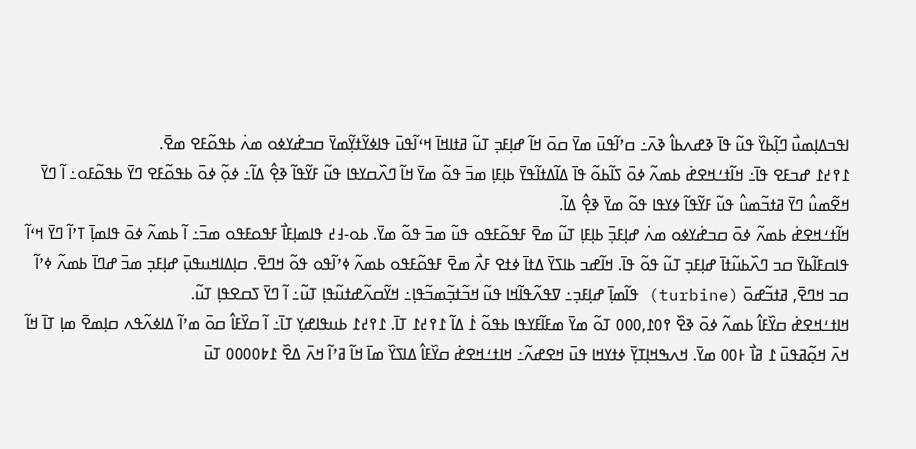ߊߟߏߡߊ߲ߘߎ߯ ߣߊ߲߬ߕߌ߰ ߟߎ߬ ߟߊ߫ ߢߝߍߕߊ߮ ߢߍ߫߸ ߛߴߊ߬ߟߎ߫ ߘߌ߫ ߛߋ߫ ߞߊ߬ ߝߊ߲ߓߏ߲ ߠߎ߬ ߥߙߊߞߊ߫ ߞߵߊ߬ߟߎ߫ ߟߊߦߌ߬ߙߌ߲߬ߘߌ߫ ߛߏߝ߭ߌߦߋ ߘߍ߭ ߕߟߋ߬ߓߐ ߘߐ߫.
߁߉߄߁ ߝߏߓߐ ߟߊ߫߸ ߞߊ߬ߙߑߞߐߝ߭ ߕߘߍ߬ ߦߋ߫ ߖߊ߬ߕߋ߬ ߟߊ߫ ߡߊ߬ߡߙߊ߬ߟߌ߫ ߕߊ߲ߓߊ߲ ߘߏ߫ ߟߋ߬ ߘߌ߫ ߞߊ߬ ߣߍ߰ߛߌߟߊ ߟߎ߬ ߓߌ߬ߟߊ߬ ߢߐ߲߮ ߡߊ߬߸ ߦߋ߲߬ ߦߋ߫ ߕߟߋ߬ߓߐ ߣߌ߫ ߕߟߋ߬ߓߋ߸ ߊ߬ ߣߌ߫ ߞߐ߬ߘߎ߮ ߣߌ߫ ߥߙߏ߬ߘߎ߮ ߟߎ߬ ߓߌ߬ߟߊ߬ ߦߌߟߊ ߟߋ߬ ߘߌ߫ ߢߐ߲߮ ߡߊ߬.
ߞߊ߬ߙߑߞߐߝ߭ ߕߘߍ߬ ߦߋ߫ ߛߏߝ߭ߌߦߋ ߘߍ߭ ߝߊ߲ߓߏ߲߫ ߕߊ߲ߓߊ߲ ߠߎ߬ ߘߐ߫ ߓߟߋ߬ߓߟߋ ߟߎ߬ ߘߏ߫ ߟߋ߬ ߘߌ߫. ߕߋ-߃߄ ߟߊߘߊ߲ߓߊ߯ ߓߟߋߓߟߋ ߘߏ߫߸ ߊ߬ ߕߘߍ߬ ߦߋ߫ ߟߊߘߊ߲߫ ߠߴߊ߬ ߣߌ߫ ߞߵߊ߬ ߟߊߛߓߊ߬ߕߌ߫ ߛߏ ߣߍ߰ߕߎ߬ߙߊ߫ ߝߊ߲ߓߏ߲ ߠߎ߬ ߟߋ߬ ߟߊ߫. ߞߊ߬ߝߏ ߕߊߖߌ߫ ߡߙߊ߫ ߦߙߐ ߓߍ߯ ߘߐ߫ ߓߟߋ߬ߓߟߋ ߕߘߍ߬ ߦߴߊ߬ߟߋ ߟߋ߬ ߞߣߐ߫. ߛߊ߲ߡߊߞߎߟߎ߲߫ ߝߊ߲ߓߏ߲ ߘߏ߫ ߝߣߊ߫ ߕߘߍ߬ ߦߴߊ߬ ߛߏ ߞߣߐ߫, ߥߙߏ߬ߝߋ߫ (turbine) ߟߊ߬ߘߊ߲߫ ߝߊ߲ߓߏ߲߸ ߜߟߍ߬ߟߊ߬ߞߊ ߟߎ߬ ߞߏ߬ߙߏ߲߬ߘߏ߬ߟߊ߲߸ ߞߌ߬ߛߍ߬ߝߙߎ߬ߟߊ߲ ߠߎ߬߸ ߊ߬ ߣߌ߫ ߖߛߐߟߊ߲ ߠߎ߬.
ߞߊߙߑߞߐߝ߭ ߛߌ߰ߓߊ߮ ߕߘߍ߬ ߦߋ߫ ߢߐ߰ ߉߀߁,߀߀߀ ߠߋ߬ ߘߌ߫ ߘߓߊ߬ߓߌߟߊ ߕߟߋ߬ ߁߭ ߡߊ߬ ߁߉߄߁ ߠߊ߫. ߁߉߄߁ ߕߎߟߊߝߌ߲ ߠߊ߫߸ ߊ߬ ߛߌ߰ߓߊ߮ ߛߋ߫ ߘߴߊ߬ ߡߊߦߍ߬ߟߍ ߛߊ߲ߘߐ߫ ߘߊ߲ ߠߊ߫ ߞߊ߬ ߞߍ߫ ߞߋ߲߬ߥߟߎ߫ ߁ ߥߊ߯ ߅߀߀ ߘߌ߫. ߞߍߒߞߊ߲ߠߌ߲߫ ߦߙߌߞߊ ߟߎ߫ ߞߐߝߍ߬߸ ߞߊߙߑߞߐߝ߭ ߛߌ߰ߓߊ߮ ߡߊߖߌ߰ ߘߊ߫ ߞߊ߬ ߥߴߊ߬ ߞߍ߫ ߡߐ߰ ߁߈߀߀߀߀ ߠߎ߫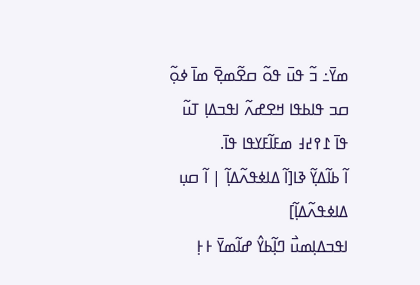ߘߌ߫߸ ߏ߬ ߟߎ߫ ߟߋ߬ ߛߐ߬ߘߐ߲߫ ߘߊ߫ ߦߋ߲߬ ߛߏ ߟߊߕߟߊ ߞߐߝߍ߬ ߊߟߏߡߊ߲ ߠߎ߬ ߟߊ߫ ߁߉߄߃ ߘߓߊ߬ߓߌߟߊ ߟߊ߫.
ߊ߬ ߕߊ߬ߡߌ߲߬ ߢߊ[ߊ߬ ߡߊߦߟߍ߬ߡߊ߲߬ | ߊ߬ ߛߎ߲ ߡߊߦߟߍ߬ߡߊ߲߬]
ߊߟߏߡߊ߲ߘߎ߯ ߣߊ߲߬ߕߌ߮ ߝߊ߬ߘߌ߫ ߅߅߲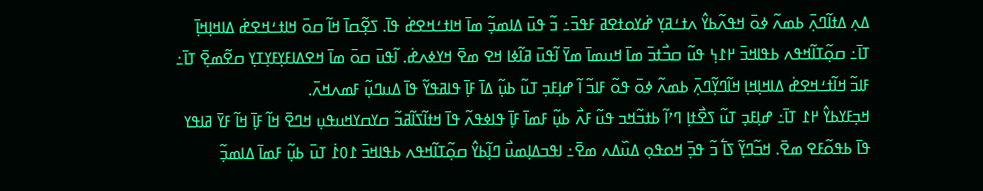ߡߍ߲ ߡߙߊ߬ߣߍ߲߫ ߕߘߍ߬ ߦߋ߫ ߞߟߍ߬ߕߌ߮ ߍߙߑߥߌ߲ ߝ߭ߌߋߙߐߥ ߓߟߏ߫߸ ߏ߬ ߟߎ߫ ߡߊߘߏ߲߬ ߘߊ߫ ߞߊߙߑߞߐߝ߭ ߟߊ߫. ߖߐ߲߬ߛߊ߫ ߞߊ߬ ߛߋ߫ ߞߊߙߑߞߐߝ߭ ߡߊߞߊ߲ߞߊ߲߫ ߠߊ߫߸ ߛߋ߲߬ߠߊ߬ߞߟߍ ߕߟߊߞߏ߫ ߂߁߆߲ ߟߎ߬ ߛߏ߯ߙߏ߫ ߘߊ߫ ߞߎߘߊ߫ ߘߌ߫ ߊ߬ߟߎ߫ ߥߊ߬ߦߊ ߞߐ ߘߐ߫ ߞߌߦߍߝ߭. ߊ߬ߟߎ߫ ߛߋ߫ ߘߊ߫ ߞߐߡߊߓߌ߲ߓߌ߲ߠߌ߲ ߛߐ߬ߘߐ߲߫ ߠߊ߫߸ ߓߊߏ߬ ߞߊ߬ߙߑߞߐߝ߭ ߡߊߞߊ߲ߞߊ߲ ߞߊ߬ߣߌ߲߬ߣߍ߲߫ ߕߘߍ߬ ߦߋ߫ ߟߋ߬ ߓߊߏ߬ ߊ߬ ߝߊ߲ߓߏ߲ ߠߎ߬ ߕߎ߲߬ ߡߊ߫ ߓߊ߲߫ ߟߊߥߟߌ߬ ߟߊ߫ ߡߎߣߎ߲߬ ߓߘߍߞߍ߫.
ߞߏ߲ߓߌߕߌ߮ ߂߁ ߠߊ߫߸ ߝߊ߲ߓߏ߲ ߠߎ߬ ߖߐ߯ߙߊ߲ ߣߴߊ߬ ߕߙߏ߬ߞߏ ߟߎ߬ ߓߍ߯ ߕߎ߲߬ ߓߘߊ߫ ߓߊ߲߫ ߟߊߦߟߍ߬ ߟߊ߫ ߞߙߊ߬ߖߊ߬ߥߏ߬ ߛߌߛߌߞߎߟߎ߲ ߞߣߐ߫ ߞߊ߬ ߓߊ߲߫ ߞߊ߬ ߓߌ߫ ߥߊߟߌ ߟߊ߫ ߕߟߋ߬ߓߐ ߘߐ߫. ߞߏ߬ߣߌ߲߬ ߖߊ߱ ߏ߬ ߟߏ߲߫ ߞߋߟߋ߲ ߡߎ߰ߡߍ ߘߐ߫߸ ߊߟߏߡߊ߲ߘߎ߯ ߣߊ߲߬ߕߌ߮ ߛߋ߲߬ߠߊ߬ߞߟߍ ߕߟߊߞߏ߫ ߁߀߁߭ ߠߎ߫ ߕߎ߲߬ ߓߘߊ߫ ߡߊߘߏ߲߬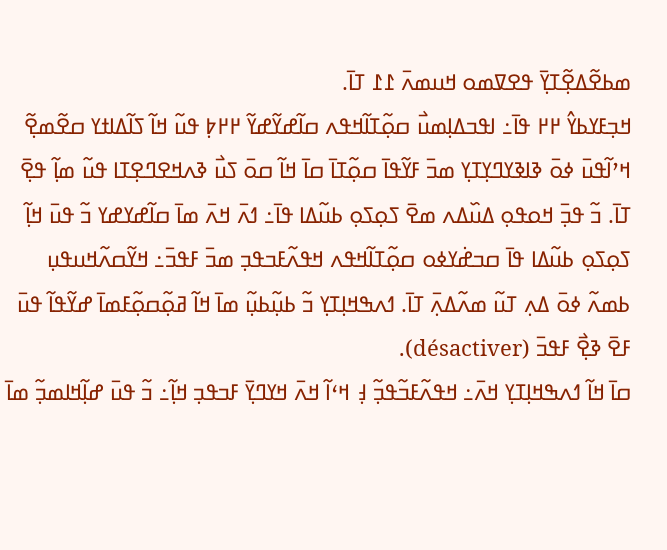ߘߕߐ߬ߡߐ߲߬ߠߌ߲߫ ߟߐߜߘߋ ߞߎߘߍ߫ ߁߁ ߠߊ߫.
ߞߏ߲ߓߌߕߌ߮ ߂߂ ߟߊ߫߸ ߊߟߏߡߊ߲ߘߎ߯ ߛߋ߲߬ߠߊ߬ߞߟߍ ߛߊ߬ߝߌ߬ߝߌ߬ ߂߂߈߲ ߟߎ߬ ߞߊ߬ ߖߊ߬ߡߊߙߌ ߛߐ߬ߘߐ߲߬ ߞߴߊ߬ߟߎ߫ ߦߋ߫ ߢߊߢߌߣߌ߲ߠߌ߲ ߘߏ߫ ߓߌ߬ߟߊ߫ ߛߋ߲߬ߠߊ߫ ߛߊ߫ ߞߊ߬ ߛߋ߫ ߖߎ߯ ߢߍߞߐߣߐ߲ߠߊ ߟߎ߬ ߘߊ߲߬ ߟߐ߲߫ ߠߊ߫. ߏ߬ ߟߏ߲߫ ߞߋߟߋ߲ ߡߎ߰ߡߍ ߘߐ߫ ߖߋ߲ߖߋ߲ ߕߎ߬ߡߊ ߟߊ߫߸ ߗߍ߫ ߞߍ߫ ߘߊ߫ ߛߊ߬ߝߌߝߌ ߏ߬ ߟߎ߫ ߞߊ߲߬ ߖߋ߲ߖߋ߲ ߕߎ߬ߡߊ ߟߊ߫ ߛߏߝ߭ߌߦߋ ߛߋ߲߬ߠߊ߬ߞߟߍ ߞߟߍ߬ߓߏߟߏ߲ ߘߏ߫ ߓߟߏ߫߸ ߞߌ߬ߛߍ߬ߞߎߟߎ߲ ߕߘߍ߬ ߦߋ߫ ߡߍ߲ ߠߎ߬ ߘߍ߬ߡߍ߲߫ ߠߊ߫. ߗߍߒߞߊ߲ߠߌ߲ ߏ߬ ߕߎ߲߬ߕߎ߲߬ ߘߊ߫ ߞߊ߬ ߥߋ߲߬ߛߋ߲߬ߓߘߊ߫ ߝߌ߬ߟߊ߬ ߟߎ߫ ߓߐ߫ ߢߐ߲߯ ߓߟߏ߫ (désactiver).
ߛߊ߫ ߞߊ߬ ߗߍߒߞߊ߲ߠߌ߲ ߞߍ߫߸ ߞߟߍ߬ߓߏ߬ߟߏ߲߬ ߃߲ ߞߵߊ߬ ߞߍ߫ ߞߌߣߌ߲߫ ߓߏߟߏ߲ ߞߊ߲߬߸ ߏ߬ ߟߎ߫ ߝߊ߲߬ߞߊߘߏ߲߬ ߘߊ߫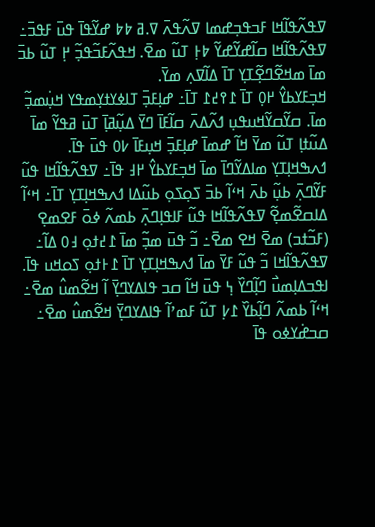ߜߟߍ߬ߟߊ߬ߞߊ ߓߏߟߏ߲ߝߘߊ ߜߍ߬ߟߍ߫ ߜ.ߥ ߈߈ ߝߌ߬ߟߊ߫ ߟߎ߫ ߓߟߏ߫߸ ߜߟߍ߬ߟߊ߬ߞߊ ߛߊ߬ߝߌ߬ߝߌ߬ ߈߅߲ ߠߎ߬ ߘߐ߫. ߞߟߍ߬ߓߏ߬ߟߏ߲߬ ߂߲ ߠߎ߬ ߕߏ߫ ߘߊ߫ ߘߞߐ߬ߣߐ߲߬ߠߌ߲ ߠߊ߫ ߡߊ߬ߜߍ߲ ߘߌ߫.
ߞߏ߲ߓߌߕߌ߮ ߂߀߲ ߠߊ߫ ߁߉߄߁ ߠߊ߫߸ ߝߊ߲ߓߏ߲߫ ߠߊߦߌߙߌ߲ߘߟߌ ߞߎ߲߭ߘߏ߲߬ ߘߊ߫. ߛߌ߬ߛߌ߬ߞߎߟߎ߲ ߗߍ߬ߡߍ߫ ߛߊ߬ߓߊ߫ ߣߌ߫ ߡߎ߲߬ߥߊ߲߫ ߠߎ߫ ߥߟߌ߬ ߘߊ߫ ߡߎ߬ߙߊ߲ ߠߎ߬ ߘߌ߫ ߞߊ߬ ߝߘߊ߫ ߝߊ߲ߓߏ߲߫ ߞߎ߲ߓߊ߫ ߇߀ ߟߎ߫ ߟߊ߫.
ߗߍߒߞߊ߲ߠߌ߲ ߘߊߡߌ߬ߣߊ߫ ߘߊ߫ ߞߏ߲ߓߌߕߌ߮ ߂߃ ߟߊ߫߸ ߜߟߍ߬ߟߊ߬ߞߊ ߟߎ߬ ߓߌ߬ߣߍ߲߫ ߕߎ߲߬ ߕߍ߫ ߞߵߊ߬ ߕߏ߫ ߖߋ߲ߖߋ߲ ߕߎ߬ߡߊ ߗߍߒߞߊ߲ߠߌ߲ ߠߊ߫߸ ߞߵߊ߬ ߡߊߛߐ߬ߘߐ߲߬ ߜߟߍ߬ߟߊ߬ߞߊ ߟߎ߬ ߓߊߟߊ߲ߣߍ߲߫ ߕߘߍ߬ ߦߋ߫ ߓߐߘߐ߲ (ߓߏ߬ߙߏ) ߘߐ߫ ߞߐ ߘߐ߫߸ ߏ߬ ߟߎ߫ ߘߏ߲߬ ߘߊ߫ ߁߄ߙߋ߲ ߃߀ ߡߊ߬߸ ߜߟߍ߬ߟߊ߬ߞߊ ߏ߬ ߟߎ߬ ߓߌ߫ ߘߊ߫ ߗߍߒߞߊ߲ߠߌ߲ ߠߊ߫ ߁߅ߙߋ߲ ߖߋߞߎ ߟߊ߫.
ߊߟߏߡߊ߲ߘߎ߯ ߣߊ߲߬ߣߌ߰ ߆߲ ߟߎ߫ ߞߊ߬ ߛߏ ߟߊߡߌߣߌ߲߫ ߊ߬ ߞߐ߬ߘߎ߮ ߘߐ߫߸ ߞߵߊ߬ ߕߘߍ߬ ߣߊ߲߬ߕߌ߰ ߁߇߲ ߠߎ߬ ߓߘߴߊ߬ ߟߊߡߌߣߌ߲߫ ߞߐ߬ߘߎ߮ ߘߐ߫߸ ߛߏߝ߭ߌߦߋ ߟߊ߫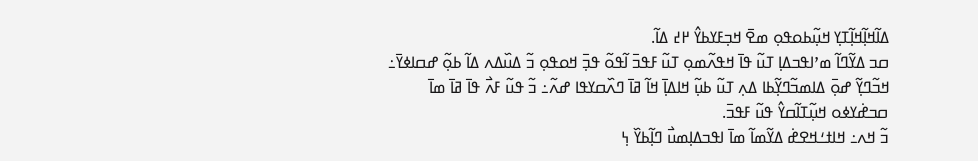ߡߊ߬ߞߊ߲߬ߞߊ߲߬ߠߌ߲ ߞߎ߲߬ߕߋߟߋ߲ ߘߐ߫ ߞߏ߲ߓߌߕߌ߮ ߂߄ ߡߊ߬.
ߛߏ ߡߌ߬ߣߊ߬ ߘߴߊߟߏߡߊ߲ ߠߎ߬ ߟߊ߫ ߞߟߍ߬ߘߋ߲ ߠߎ߬ ߓߟߏ߫ ߊ߬ߟߋ߬ ߟߏ߲߫ ߞߋߟߋ߲ ߏ߬ ߡߎ߰ߡߍ ߡߊ߬ ߕߋ߲߬ ߝߛߊߦߌ߫߸ ߞߏ߬ߣߌ߲߬ ߝߋ߲߫ ߡߊߘߏ߬ߣߌ߲߬ߕߊ ߡߍ߲ ߠߎ߬ ߕߎ߲߬ ߞߊߡߊ߲߫ ߞߊ߬ ߥߊ߫ ߣߍ߰ߛߌߟߊ ߝߍ߬߸ ߏ߬ ߟߎ߬ ߓߍ߯ ߟߊ߫ ߥߊ߫ ߘߊ߫ ߛߏߝ߭ߌߦߋ ߞߎ߲߬ߠߊ߬ߛߌ߮ ߟߎ߬ ߓߟߏ߫.
ߏ߬ ߞߍ߸ ߞߊߙߑߞߐߝ߭ ߡߌ߬ߘߊ߬ ߘߊ߫ ߊߟߏߡߊ߲ߘߎ߯ ߣߊ߲߬ߕߌ߰ ߆߲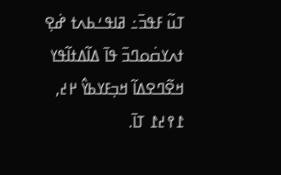ߠߎ߬ ߓߟߏ߫߸ ߥߊߟߑߕߍߙ ߝ߭ߐ߲ ߙߍߌߛ߭ߋߣߏ߫ ߟߊ߫ ߡߊ߬ߡߙߊ߬ߟߌ ߞߐ߬ߣߐߡߊ߬ ߞߏ߲ߓߌߕߌ߮ ߂߄, ߁߉߄߁ ߠߊ߫.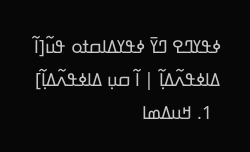ߦߟߌߣߐ ߣߌ߫ ߦߟߌߡߊߛߙߋ ߟߎ߬[ߊ߬ ߡߊߦߟߍ߬ߡߊ߲߬ | ߊ߬ ߛߎ߲ ߡߊߦߟߍ߬ߡߊ߲߬]
  1. ߞߎߡߘߊ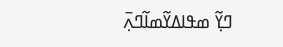ߣߌ߲߬ ߘߟߊߡߌ߬ߘߊ߬ߣߍ߲߫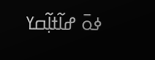ߦߋ߫ ߝߊ߬ߙߊ߲߬ߛߌ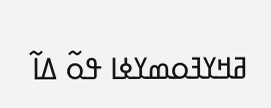ߥߞߌߔߋߘߌߦߊ ߟߋ߬ ߡߊ߬